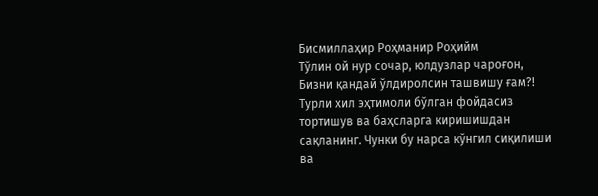Бисмиллаҳир Роҳманир Роҳийм
Тўлин ой нур сочар, юлдузлар чароғон,
Бизни қандай ўлдиролсин ташвишу ғам?!
Турли хил эҳтимоли бўлган фойдасиз тортишув ва баҳсларга киришишдан сақланинг. Чунки бу нарса кўнгил сиқилиши ва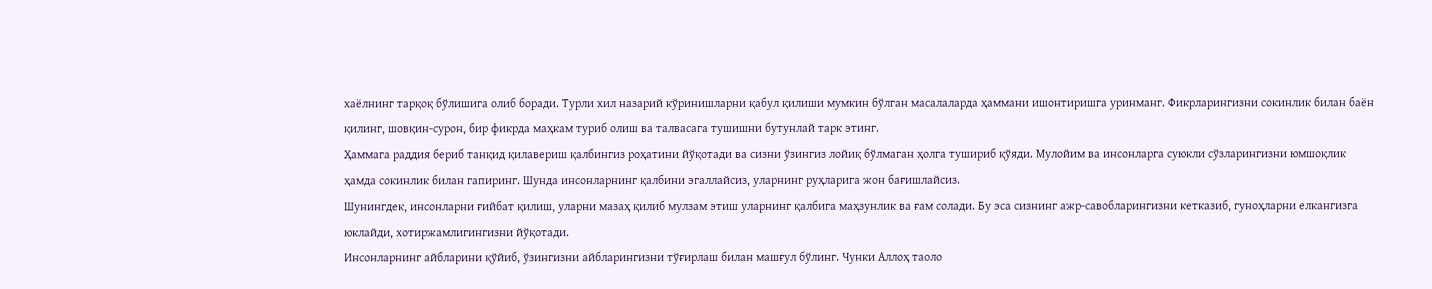хаёлнинг тарқоқ бўлишига олиб боради. Турли хил назарий кўринишларни қабул қилиши мумкин бўлган масалаларда ҳаммани ишонтиришга уринманг. Фикрларингизни сокинлик билан баён қилинг, шовқин-сурон, бир фикрда маҳкам туриб олиш ва талвасага тушишни бутунлай тарк этинг.
Ҳаммага раддия бериб танқид қилавериш қалбингиз роҳатини йўқотади ва сизни ўзингиз лойиқ бўлмаган ҳолга тушириб қўяди. Мулойим ва инсонларга суюкли сўзларингизни юмшоқлик ҳамда сокинлик билан гапиринг. Шунда инсонларнинг қалбини эгаллайсиз, уларнинг руҳларига жон бағишлайсиз.
Шунингдек, инсонларни ғийбат қилиш, уларни мазаҳ қилиб мулзам этиш уларнинг қалбига маҳзунлик ва ғам солади. Бу эса сизнинг ажр-савобларингизни кетказиб, гуноҳларни елкангизга юклайди, хотиржамлигингизни йўқотади.
Инсонларнинг айбларини қўйиб, ўзингизни айбларингизни тўғирлаш билан машғул бўлинг. Чунки Аллоҳ таоло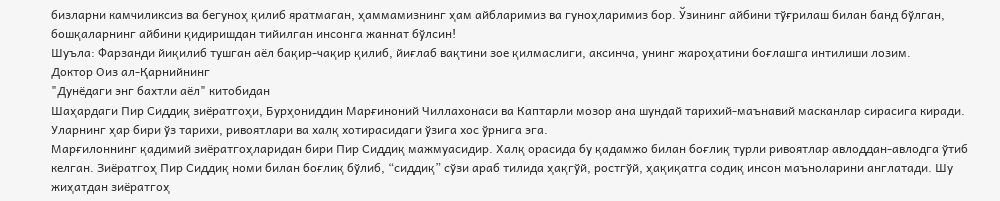бизларни камчиликсиз ва бегуноҳ қилиб яратмаган, ҳаммамизнинг ҳам айбларимиз ва гуноҳларимиз бор. Ўзининг айбини тўғрилаш билан банд бўлган, бошқаларнинг айбини қидиришдан тийилган инсонга жаннат бўлсин!
Шуъла: Фарзанди йиқилиб тушган аёл бақир-чақир қилиб, йиғлаб вақтини зое қилмаслиги, аксинча, унинг жароҳатини боғлашга интилиши лозим.
Доктор Оиз ал-Қарнийнинг
"Дунёдаги энг бахтли аёл" китобидан
Шаҳардаги Пир Сиддиқ зиёратгоҳи, Бурҳониддин Марғиноний Чиллахонаси ва Каптарли мозор ана шундай тарихий-маънавий масканлар сирасига киради. Уларнинг ҳар бири ўз тарихи, ривоятлари ва халқ хотирасидаги ўзига хос ўрнига эга.
Марғилоннинг қадимий зиёратгоҳларидан бири Пир Сиддиқ мажмуасидир. Халқ орасида бу қадамжо билан боғлиқ турли ривоятлар авлоддан-авлодга ўтиб келган. Зиёратгоҳ Пир Сиддиқ номи билан боғлиқ бўлиб, “сиддиқ” сўзи араб тилида ҳақгўй, ростгўй, ҳақиқатга содиқ инсон маъноларини англатади. Шу жиҳатдан зиёратгоҳ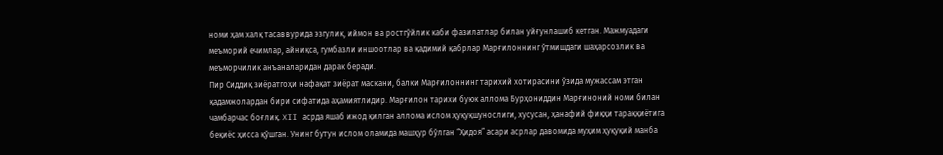номи ҳам халқ тасаввурида эзгулик, иймон ва ростгўйлик каби фазилатлар билан уйғунлашиб кетган. Мажмуадаги меъморий ечимлар, айниқса, гумбазли иншоотлар ва қадимий қабрлар Марғилоннинг ўтмишдаги шаҳарсозлик ва меъморчилик анъаналаридан дарак беради.
Пир Сиддиқ зиёратгоҳи нафақат зиёрат маскани, балки Марғилоннинг тарихий хотирасини ўзида мужассам этган қадамжолардан бири сифатида аҳамиятлидир. Марғилон тарихи буюк аллома Бурҳониддин Марғиноний номи билан чамбарчас боғлиқ. XII асрда яшаб ижод қилган аллома ислом ҳуқуқшунослиги, хусусан, ҳанафий фиқҳи тараққиётига беқиёс ҳисса қўшган. Унинг бутун ислом оламида машҳур бўлган “Ҳидоя” асари асрлар давомида муҳим ҳуқуқий манба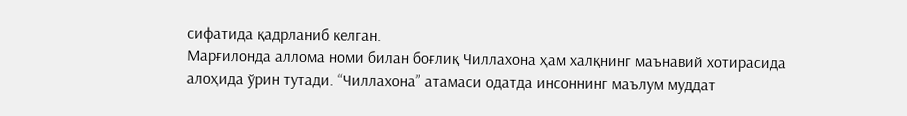сифатида қадрланиб келган.
Марғилонда аллома номи билан боғлиқ Чиллахона ҳам халқнинг маънавий хотирасида алоҳида ўрин тутади. “Чиллахона” атамаси одатда инсоннинг маълум муддат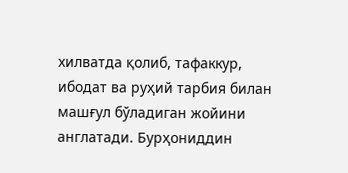хилватда қолиб, тафаккур, ибодат ва руҳий тарбия билан машғул бўладиган жойини англатади. Бурҳониддин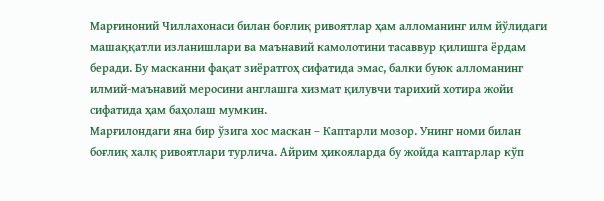Марғиноний Чиллахонаси билан боғлиқ ривоятлар ҳам алломанинг илм йўлидаги машаққатли изланишлари ва маънавий камолотини тасаввур қилишга ёрдам беради. Бу масканни фақат зиёратгоҳ сифатида эмас, балки буюк алломанинг илмий-маънавий меросини англашга хизмат қилувчи тарихий хотира жойи сифатида ҳам баҳолаш мумкин.
Марғилондаги яна бир ўзига хос маскан – Каптарли мозор. Унинг номи билан боғлиқ халқ ривоятлари турлича. Айрим ҳикояларда бу жойда каптарлар кўп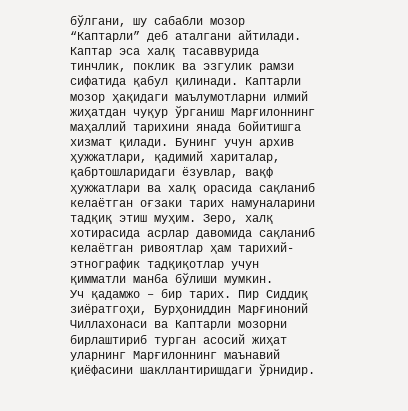бўлгани, шу сабабли мозор “Каптарли” деб аталгани айтилади. Каптар эса халқ тасаввурида тинчлик, поклик ва эзгулик рамзи сифатида қабул қилинади. Каптарли мозор ҳақидаги маълумотларни илмий жиҳатдан чуқур ўрганиш Марғилоннинг маҳаллий тарихини янада бойитишга хизмат қилади. Бунинг учун архив ҳужжатлари, қадимий хариталар, қабртошларидаги ёзувлар, вақф ҳужжатлари ва халқ орасида сақланиб келаётган оғзаки тарих намуналарини тадқиқ этиш муҳим. Зеро, халқ хотирасида асрлар давомида сақланиб келаётган ривоятлар ҳам тарихий-этнографик тадқиқотлар учун қимматли манба бўлиши мумкин.
Уч қадамжо – бир тарих. Пир Сиддиқ зиёратгоҳи, Бурҳониддин Марғиноний Чиллахонаси ва Каптарли мозорни бирлаштириб турган асосий жиҳат уларнинг Марғилоннинг маънавий қиёфасини шакллантиришдаги ўрнидир.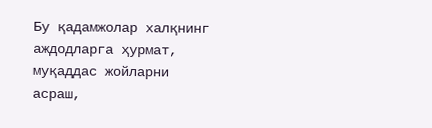Бу қадамжолар халқнинг аждодларга ҳурмат, муқаддас жойларни асраш,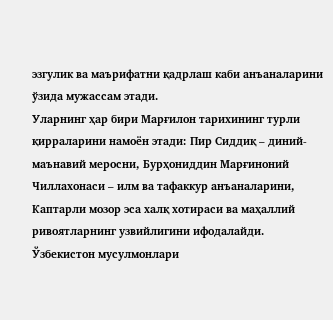эзгулик ва маърифатни қадрлаш каби анъаналарини ўзида мужассам этади.
Уларнинг ҳар бири Марғилон тарихининг турли қирраларини намоён этади: Пир Сиддиқ – диний-маънавий меросни, Бурҳониддин Марғиноний Чиллахонаси – илм ва тафаккур анъаналарини, Каптарли мозор эса халқ хотираси ва маҳаллий ривоятларнинг узвийлигини ифодалайди.
Ўзбекистон мусулмонлари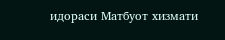идораси Матбуот хизмати